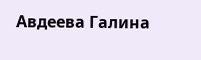Авдеева Галина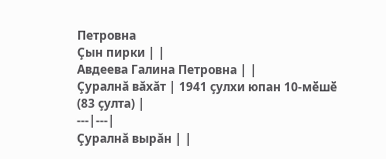Петровна
Ҫын пирки | |
Авдеева Галина Петровна | |
Çуралнă вăхăт | 1941 ҫулхи юпан 10-мӗшӗ (83 ҫулта) |
---|---|
Çуралнă вырăн | |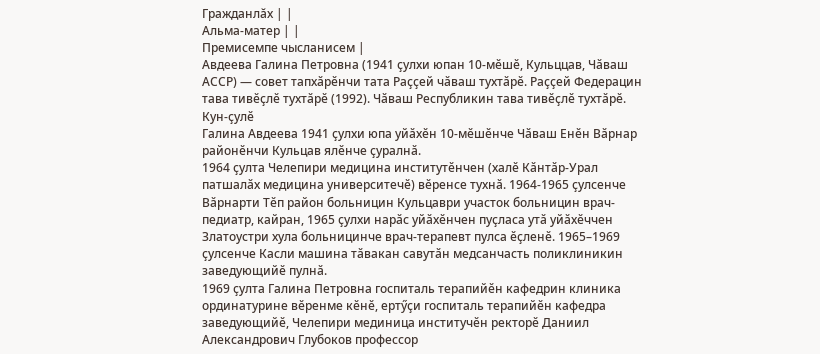Гражданлăх | |
Альма-матер | |
Премисемпе чысланисем |
Авдеева Галина Петровна (1941 ҫулхи юпан 10-мӗшӗ, Кульццав, Чӑваш АССР) — совет тапхӑрӗнчи тата Раҫҫей чӑваш тухтӑрӗ. Раҫҫей Федерацин тава тивӗҫлӗ тухтӑрӗ (1992). Чӑваш Республикин тава тивӗҫлӗ тухтӑрӗ.
Кун-ҫулӗ
Галина Авдеева 1941 ҫулхи юпа уйӑхӗн 10-мӗшӗнче Чӑваш Енӗн Вӑрнар районӗнчи Кульцав ялӗнче ҫуралнӑ.
1964 ҫулта Челепири медицина институтӗнчен (халӗ Кӑнтӑр-Урал патшалӑх медицина университечӗ) вӗренсе тухнӑ. 1964-1965 ҫулсенче Вӑрнарти Тӗп район больницин Кульцаври участок больницин врач-педиатр, кайран, 1965 ҫулхи нарӑс уйӑхӗнчен пуҫласа утӑ уйӑхӗччен Златоустри хула больницинче врач-терапевт пулса ӗҫленӗ. 1965–1969 ҫулсенче Касли машина тӑвакан савутӑн медсанчасть поликлиникин заведующийӗ пулнӑ.
1969 ҫулта Галина Петровна госпиталь терапийӗн кафедрин клиника ординатурине вӗренме кӗнӗ, ертӳҫи госпиталь терапийӗн кафедра заведующийӗ, Челепири мединица институчӗн ректорӗ Даниил Александрович Глубоков профессор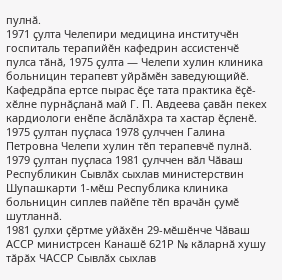пулнӑ.
1971 ҫулта Челепири медицина институчӗн госпиталь терапийӗн кафедрин ассистенчӗ пулса тӑнӑ, 1975 ҫулта — Челепи хулин клиника больницин терапевт уйрӑмӗн заведующийӗ.
Кафедрӑпа ертсе пырас ӗҫе тата практика ӗҫӗ-хӗлне пурнӑҫланӑ май Г. П. Авдеева ҫавӑн пекех кардиологи енӗпе ӑслӑлӑхра та хастар ӗҫленӗ. 1975 ҫултан пуҫласа 1978 ҫулччен Галина Петровна Челепи хулин тӗп терапевчӗ пулнӑ. 1979 ҫултан пуҫласа 1981 ҫулччен вӑл Чӑваш Республикин Сывлӑх сыхлав министерствин Шупашкарти 1-мӗш Республика клиника больницин сиплев пайӗпе тӗп врачӑн ҫумӗ шутланнӑ.
1981 ҫулхи ҫӗртме уйӑхӗн 29-мӗшӗнче Чӑваш АССР министрсен Канашӗ 621Р № кӑларнӑ хушу тӑрӑх ЧАССР Сывлӑх сыхлав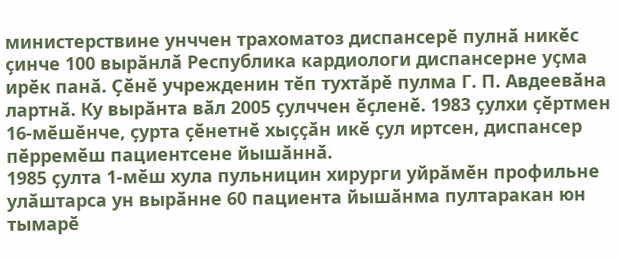министерствине унччен трахоматоз диспансерӗ пулнӑ никӗс ҫинче 100 вырӑнлӑ Республика кардиологи диспансерне уҫма ирӗк панӑ. Ҫӗнӗ учрежденин тӗп тухтӑрӗ пулма Г. П. Авдеевӑна лартнӑ. Ку вырӑнта вӑл 2005 ҫулччен ӗҫленӗ. 1983 ҫулхи ҫӗртмен 16-мӗшӗнче, ҫурта ҫӗнетнӗ хыҫҫӑн икӗ ҫул иртсен, диспансер пӗрремӗш пациентсене йышӑннӑ.
1985 ҫулта 1-мӗш хула пульницин хирурги уйрӑмӗн профильне улӑштарса ун вырӑнне 60 пациента йышӑнма пултаракан юн тымарӗ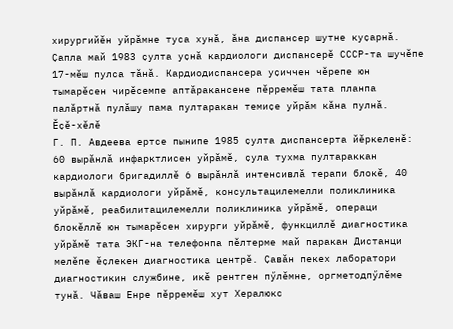хирургийӗн уйрӑмне туса хунӑ, ӑна диспансер шутне куҫарнӑ. Ҫапла май 1983 ҫулта уҫнӑ кардиологи диспансерӗ СССР-та шучӗпе 17-мӗш пулса тӑнӑ. Кардиодиспансера уҫиччен чӗрепе юн тымарӗсен чирӗсемпе аптӑракансене пӗрремӗш тата планпа палӑртнӑ пулӑшу пама пултаракан темиҫе уйрӑм кӑна пулнӑ.
Ӗҫӗ-хӗлӗ
Г. П. Авдеева ертсе пынипе 1985 ҫулта диспансерта йӗркеленӗ: 60 вырӑнлӑ инфарктлисен уйрӑмӗ, ҫула тухма пултараккан кардиологи бригадиллӗ 6 вырӑнлӑ интенсивлӑ терапи блокӗ, 40 вырӑнлӑ кардиологи уйрӑмӗ, консультацилемелли поликлиника уйрӑмӗ, реабилитацилемелли поликлиника уйрӑмӗ, операци блокӗллӗ юн тымарӗсен хирурги уйрӑмӗ, функциллӗ диагностика уйрӑмӗ тата ЭКГ-на телефонпа пӗлтерме май паракан Дистанци мелӗпе ӗҫлекен диагностика центрӗ. Ҫавӑн пекех лаборатори диагностикин службине, икӗ рентген пӳлӗмне, оргметодпӳлӗме тунӑ. Чӑваш Енре пӗрремӗш хут Хералюкс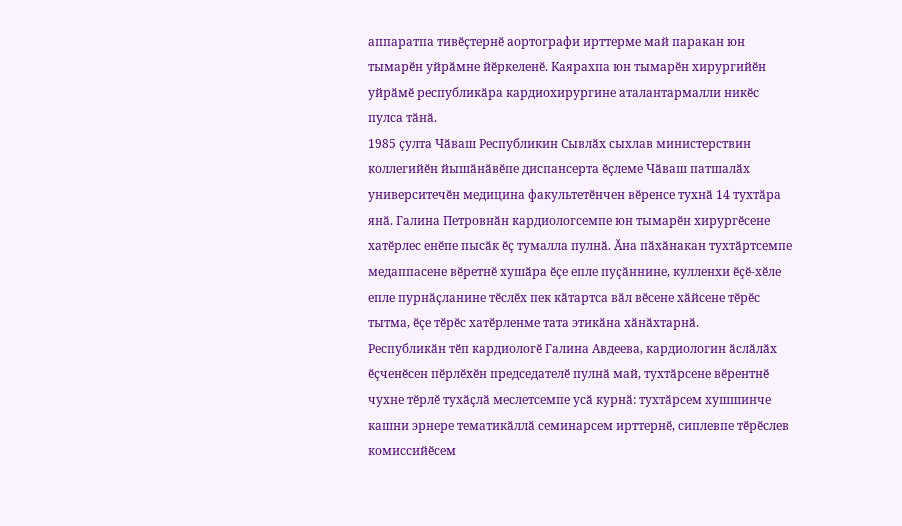аппаратпа тивӗҫтернӗ аортографи ирттерме май паракан юн тымарӗн уйрӑмне йӗркеленӗ. Каярахпа юн тымарӗн хирургийӗн уйрӑмӗ республикӑра кардиохирургине аталантармалли никӗс пулса тӑнӑ.
1985 ҫулта Чӑваш Республикин Сывлӑх сыхлав министерствин коллегийӗн йышӑнӑвӗпе диспансерта ӗҫлеме Чӑваш патшалӑх университечӗн медицина факультетӗнчен вӗренсе тухнӑ 14 тухтӑра янӑ. Галина Петровнӑн кардиологсемпе юн тымарӗн хирургӗсене хатӗрлес енӗпе пысӑк ӗҫ тумалла пулнӑ. Ӑна пӑхӑнакан тухтӑртсемпе медаппасене вӗретнӗ хушӑра ӗҫе епле пуҫӑннине, кулленхи ӗҫӗ-хӗле епле пурнӑҫланине тӗслӗх пек кӑтартса вӑл вӗсене хӑйсене тӗрӗс тытма, ӗҫе тӗрӗс хатӗрленме тата этикӑна хӑнӑхтарнӑ.
Республикӑн тӗп кардиологӗ Галина Авдеева, кардиологин ӑслӑлӑх ӗҫченӗсен пӗрлӗхӗн председателӗ пулнӑ май, тухтӑрсене вӗрентнӗ чухне тӗрлӗ тухӑҫлӑ меслетсемпе усӑ курнӑ: тухтӑрсем хушшинче кашни эрнере тематикӑллӑ семинарсем ирттернӗ, сиплевпе тӗрӗслев комиссийӗсем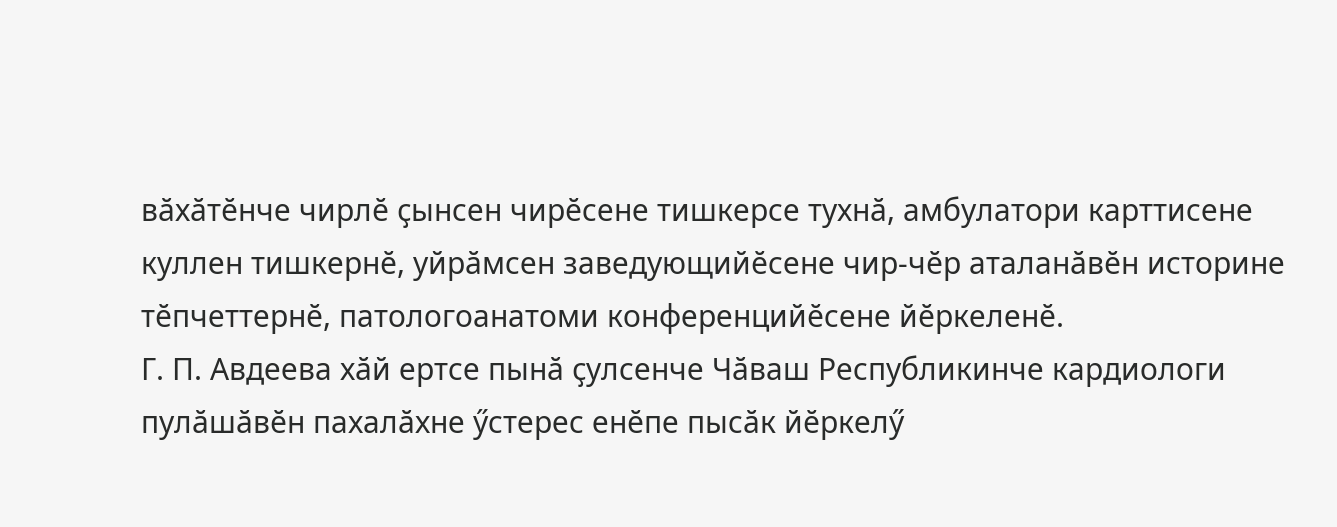вӑхӑтӗнче чирлӗ ҫынсен чирӗсене тишкерсе тухнӑ, амбулатори карттисене куллен тишкернӗ, уйрӑмсен заведующийӗсене чир-чӗр аталанӑвӗн историне тӗпчеттернӗ, патологоанатоми конференцийӗсене йӗркеленӗ.
Г. П. Авдеева хӑй ертсе пынӑ ҫулсенче Чӑваш Республикинче кардиологи пулӑшӑвӗн пахалӑхне ӳстерес енӗпе пысӑк йӗркелӳ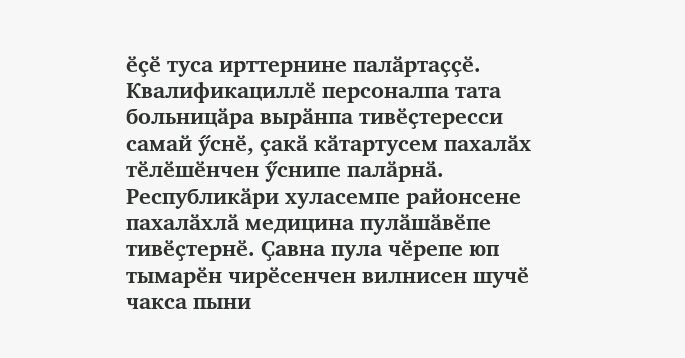ӗҫӗ туса ирттернине палӑртаҫҫӗ. Квалификациллӗ персоналпа тата больницӑра вырӑнпа тивӗҫтересси самай ӳснӗ, ҫакӑ кӑтартусем пахалӑх тӗлӗшӗнчен ӳснипе палӑрнӑ. Республикӑри хуласемпе районсене пахалӑхлӑ медицина пулӑшӑвӗпе тивӗҫтернӗ. Ҫавна пула чӗрепе юп тымарӗн чирӗсенчен вилнисен шучӗ чакса пыни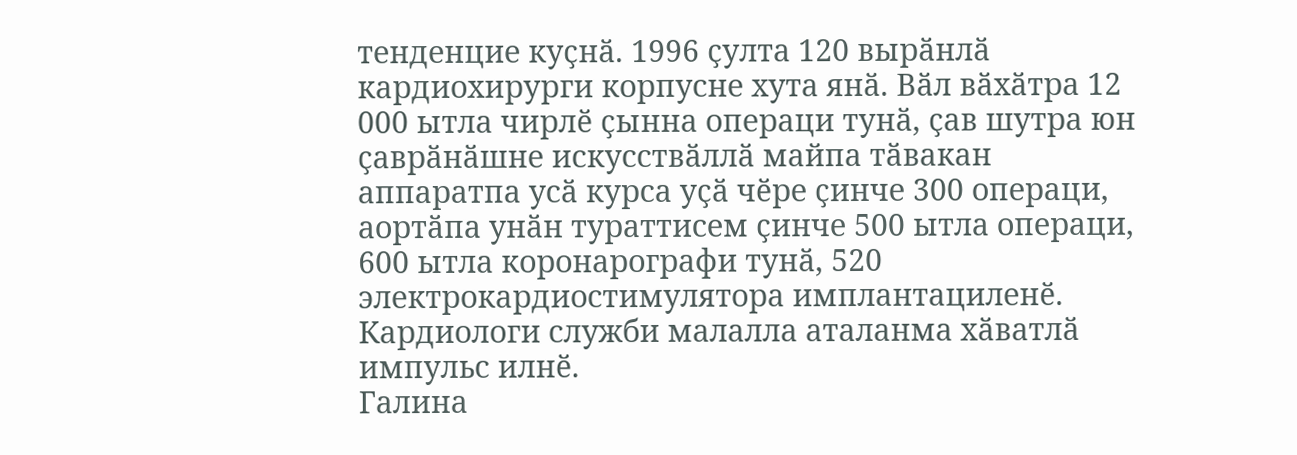тенденцие куҫнӑ. 1996 ҫулта 120 вырӑнлӑ кардиохирурги корпусне хута янӑ. Вӑл вӑхӑтра 12 000 ытла чирлӗ ҫынна операци тунӑ, ҫав шутра юн ҫаврӑнӑшне искусствӑллӑ майпа тӑвакан аппаратпа усӑ курса уҫӑ чӗре ҫинче 300 операци, аортӑпа унӑн тураттисем ҫинче 500 ытла операци, 600 ытла коронарографи тунӑ, 520 электрокардиостимулятора имплантациленӗ. Кардиологи служби малалла аталанма хӑватлӑ импульс илнӗ.
Галина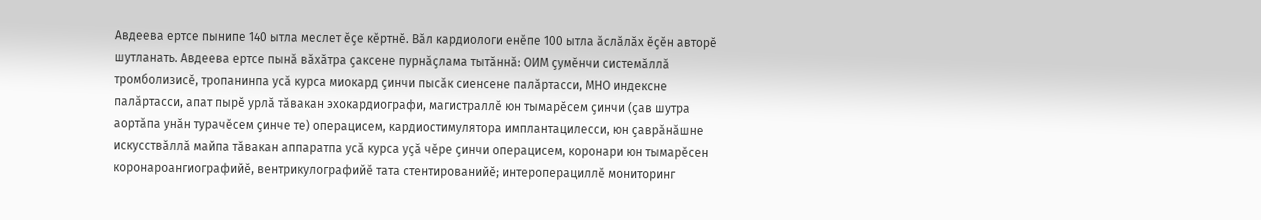Авдеева ертсе пынипе 140 ытла меслет ӗҫе кӗртнӗ. Вӑл кардиологи енӗпе 100 ытла ӑслӑлӑх ӗҫӗн авторӗ шутланать. Авдеева ертсе пынӑ вӑхӑтра ҫаксене пурнӑҫлама тытӑннӑ: ОИМ ҫумӗнчи системӑллӑ тромболизисӗ, тропанинпа усӑ курса миокард ҫинчи пысӑк сиенсене палӑртасси, МНО индексне палӑртасси, апат пырӗ урлӑ тӑвакан эхокардиографи, магистраллӗ юн тымарӗсем ҫинчи (ҫав шутра аортӑпа унӑн турачӗсем ҫинче те) операцисем, кардиостимулятора имплантацилесси, юн ҫаврӑнӑшне искусствӑллӑ майпа тӑвакан аппаратпа усӑ курса уҫӑ чӗре ҫинчи операцисем, коронари юн тымарӗсен коронароангиографийӗ, вентрикулографийӗ тата стентированийӗ; интероперациллӗ мониторинг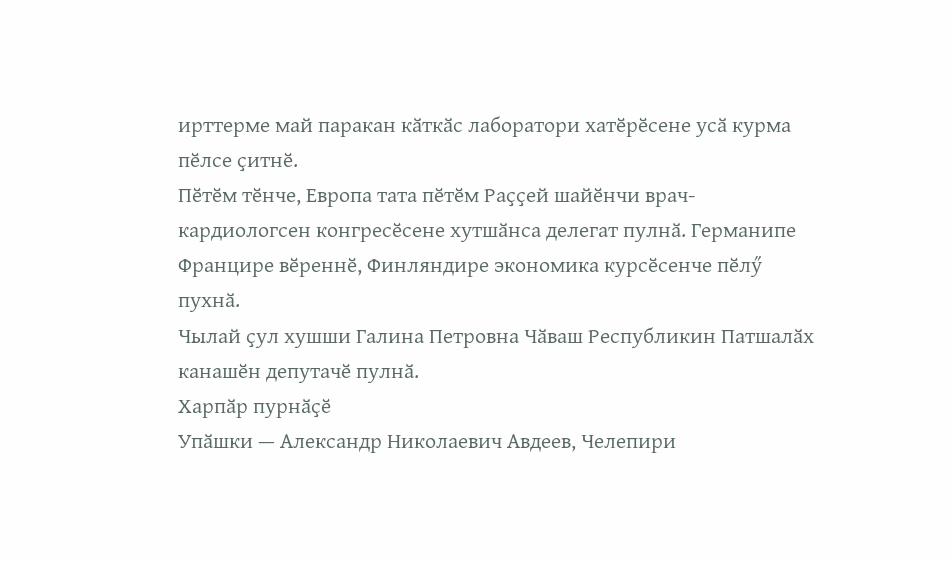ирттерме май паракан кӑткӑс лаборатори хатӗрӗсене усӑ курма пӗлсе ҫитнӗ.
Пӗтӗм тӗнче, Европа тата пӗтӗм Раҫҫей шайӗнчи врач-кардиологсен конгресӗсене хутшӑнса делегат пулнӑ. Германипе Францире вӗреннӗ, Финляндире экономика курсӗсенче пӗлӳ пухнӑ.
Чылай ҫул хушши Галина Петровна Чӑваш Республикин Патшалӑх канашӗн депутачӗ пулнӑ.
Харпӑр пурнӑҫӗ
Упӑшки — Александр Николаевич Авдеев, Челепири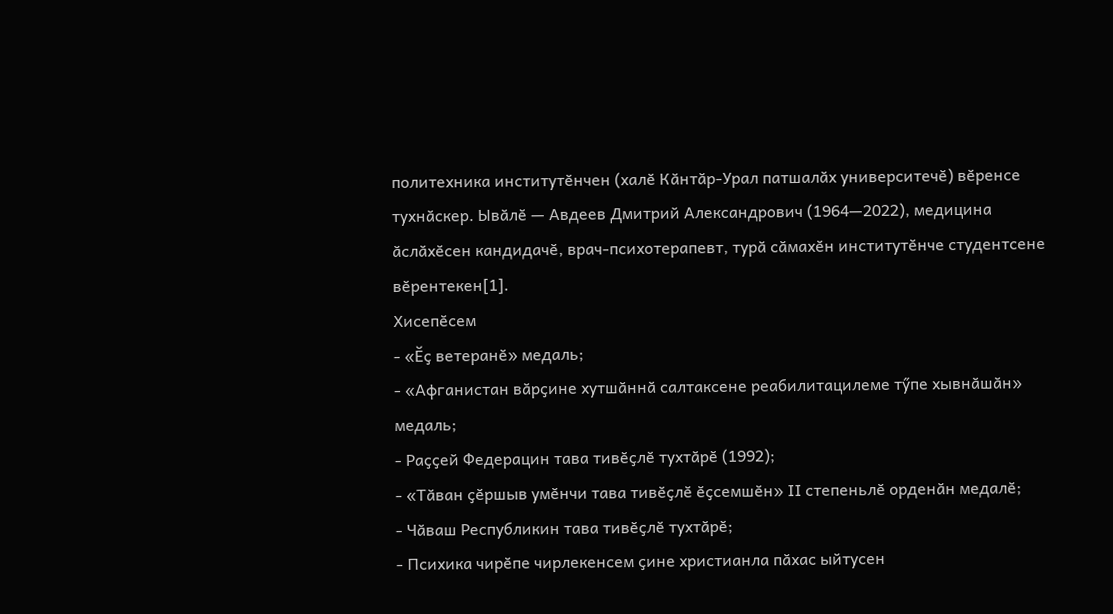политехника институтӗнчен (халӗ Кӑнтӑр-Урал патшалӑх университечӗ) вӗренсе тухнӑскер. Ывӑлӗ — Авдеев Дмитрий Александрович (1964—2022), медицина ӑслӑхӗсен кандидачӗ, врач-психотерапевт, турӑ сӑмахӗн институтӗнче студентсене вӗрентекен[1].
Хисепӗсем
- «Ӗҫ ветеранӗ» медаль;
- «Афганистан вӑрҫине хутшӑннӑ салтаксене реабилитацилеме тӳпе хывнӑшӑн» медаль;
- Раҫҫей Федерацин тава тивӗҫлӗ тухтӑрӗ (1992);
- «Тӑван ҫӗршыв умӗнчи тава тивӗҫлӗ ӗҫсемшӗн» II степеньлӗ орденӑн медалӗ;
- Чӑваш Республикин тава тивӗҫлӗ тухтӑрӗ;
- Психика чирӗпе чирлекенсем ҫине христианла пӑхас ыйтусен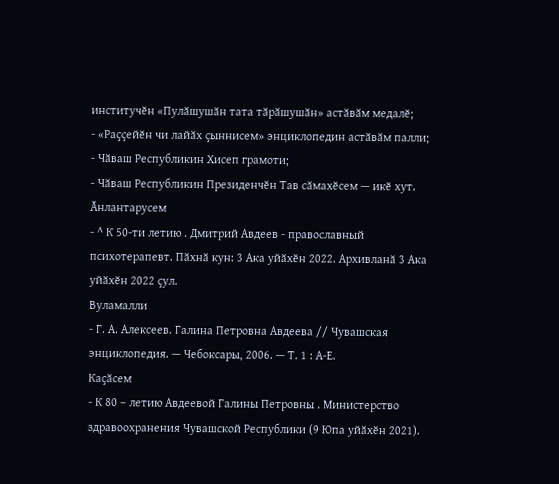институчӗн «Пулӑшушӑн тата тӑрӑшушӑн» астӑвӑм медалӗ;
- «Раҫҫейӗн чи лайӑх ҫыннисем» энциклопедин астӑвӑм палли;
- Чӑваш Республикин Хисеп грамоти;
- Чӑваш Республикин Президенчӗн Тав сӑмахӗсем — икӗ хут.
Ӑнлантарусем
- ^ К 50-ти летию . Дмитрий Авдеев - православный психотерапевт. Пӑхнӑ кун: 3 Ака уйӑхӗн 2022. Архивланӑ 3 Ака уйӑхӗн 2022 ҫул.
Вуламалли
- Г. А. Алексеев. Галина Петровна Авдеева // Чувашская энциклопедия. — Чебоксары, 2006. — Т. 1 : А-Е.
Каҫӑсем
- К 80 – летию Авдеевой Галины Петровны . Министерство здравоохранения Чувашской Республики (9 Юпа уйӑхӗн 2021).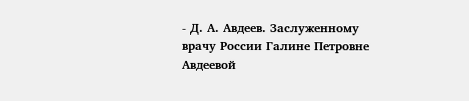- Д. А. Авдеев. Заслуженному врачу России Галине Петровне Авдеевой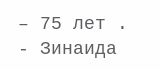– 75 лет .
- Зинаида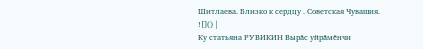Шитлаева. Близко к сердцу . Советская Чувашия.
![]() |
Ку статьяна РУВИКИН Вырӑс уйрӑмӗнчи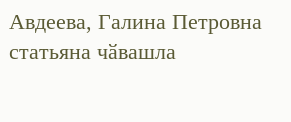Авдеева, Галина Петровна статьяна чӑвашла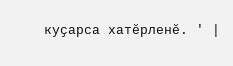куҫарса хатӗрленӗ. ' |